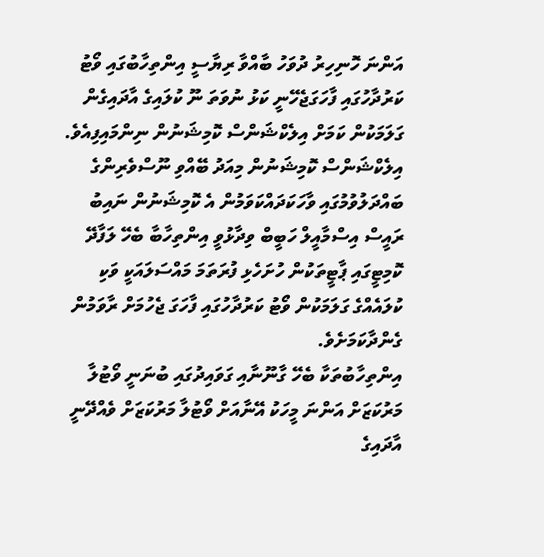އަންނަ ހޮނިހިރު ދުވަހު ބާއްވާ ރިޔާސީ އިންތިހާބުގައި ވޯޓު ކަރުދާހުގައި ފާހަގަޖެހޭނީ ކަޅު ނުވަތަ ނޫ ކުލައިގެ އާދައިގެން ގަލަމަކުން ކަމަށް އިލެކްޝަންސް ކޮމިޝަނުން ނިންމައިފިއެވެ.
އިލެކްޝަންސް ކޮމިޝަނުން މިއަދު ބޭއްވި ނޫސްވެރިންގެ ބައްދަލުވުމުގައި ވާހަކަދައްކަވަމުން އެ ކޮމިޝަނުން ނައިބު ރައީސް އިސްމާއީލް ހަބީބް ވިދާޅުވީ އިންތިހާބާ ބެހޭ ލަފާދޭ ކޮމިޓީގައި ޕާޓީތަކުން ހުށަހެޅި ފުރަތަމަ މައްސަލައަކީ ވަކި ކުލައެއްގެ ގަލަމަކުން ވޯޓު ކަރުދާހުގައި ފާހަގަ ޖެހުމަށް ރާވަމުން ގެންދާކަމަށެވެ.
އިންތިހާބުތަކާ ބެހޭ ގާނޫނާއި ގަވައިދުގައި ބުނަނީ ވޯޓުލާ މަރުކަޒަށް އަންނަ މީހަކު އޭނާއަށް ވޯޓުލާ މަރުކަޒަށް ވެއްދޭނީ އާދައިގެ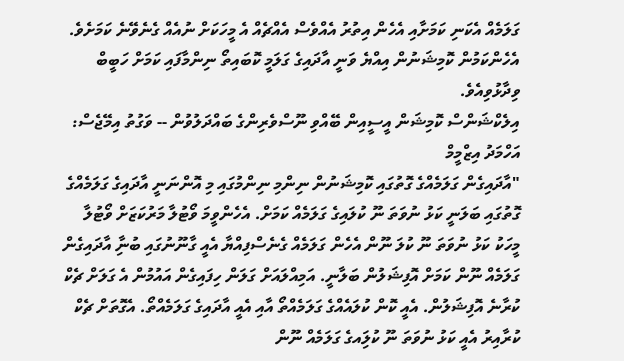ގަލަމެއް އެކަނި ކަމަށާއި އެހެން އިތުރު އެއްވެސް އެއްޗެއް އެ މީހަކަށް ނުއެއް ގެނެވޭނެ ކަމަށެވެ. އެހެންކަމުން ކޮމިޝަނުން އިއްޔެ ވަނީ އާދައިގެ ގަލަމީ ކޮބައިތޯ ނިންމާފައި ކަމަށް ހަބީބް ވިދާޅުވިއެވެ.
އިލެކްޝަންސް ކޮމިޝަން އީސީއިން ބޭއްވި ނޫސްވެރިންގެ ބައްދަލުވުން -- ވަގުތު އިމޭޖެސް: އަހްމަދު އިޒްމީމް
"އާދައިގެން ގަލަމެއްގެ ގޮތުގައި ކޮމިޝަނުން ނިންމި ނިންމުގައި މި އޮންނަނީ އާދައިގެ ގަލަމެއްގެ ގޮތުގައި ބަލަނީ ކަޅު ނުވަތަ ނޫ ކުލައިގެ ގަލަމެއް ކަމަށް. އެހެންވީމަ ވޯޓުލާ މަރުކަޒަށް ވޯޓުލާ މީހަކު ކަޅު ނުވަތަ ނޫ ކުލަ ނޫން އެހެން ގަލަމެއް ގެނެސްފިއްޔާ އެއީ ގާނޫނުގައި ބުނާި އާދައިގެން ގަލަމެއް ނޫން ކަމަށް އޮފިޝަލުން ބަލާނީ. އަމިއްލައަށް ގަލަން ހިފައިގެން އައުމުން އެ ގަލަށް ޗެކް ކުރާނެ އޮފިޝަލުން. އެއީ ކޮން ކުލައެއްގެ ގަލަމެއްތޯ އާއި އެއީ އާދައިގެ ގަލަމެއްތޯ. އެގޮތަށް ޗެކް ކުރާއިރު އެއީ ކަޅު ނުވަތަ ނޫ ކުލަިއގެ ގަލަމެއް ނޫން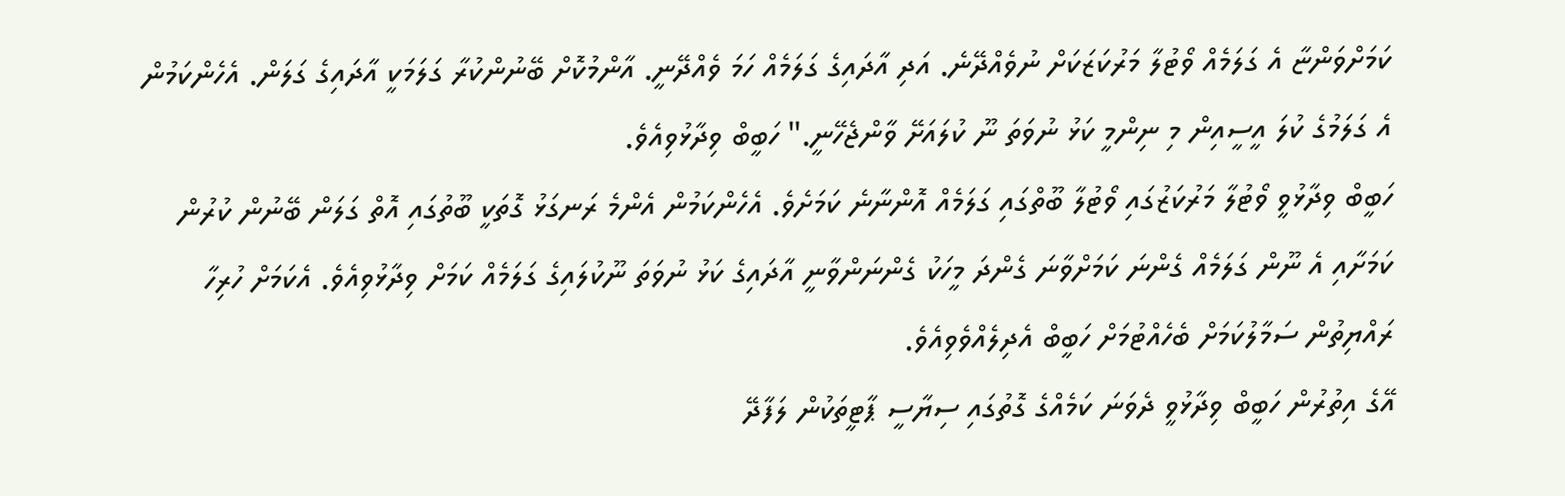ކަމަށްވަންޏާ އެ ގަލަމެއް ވޯޓުލާ މަރުކަޒަކަށް ނުވެއްދޭނެ. އަދި އާދައިގެ ގަލަމެއް ހަމަ ވެއްދޭނީ. އާންމުކޮށް ބޭނުންކުރާ ގަލަމަކީ އާދައިގެ ގަލަން. އެހެންކަމުން އެ ގަލަމުގެ ކުލަ އީސީއިން މި ނިންމީ ކަޅު ނުވަތަ ނޫ ކުލައަށޭ ވާންޖެހޭނީ." ހަބީބް ވިދާޅުވިއެވެ.
ހަބީބް ވިދާޅުވީ ވޯޓުލާ މަރުކަޒުގައި ވޯޓުލާ ބޫތްގައި ގަލަމެއް އޮންނާނެ ކަމަށެވެ. އެހެންކަމުން އެންމެ ރަނގަޅު ގޮތަކީ ބޫތުގައި އޮތް ގަލަން ބޭނުން ކުރުން ކަމަށާއި އެ ނޫން ގަލަމެއް ގެންނަ ކަމަށްވާނަ ގެންދަ މީހަކު ގެންނަންވާނީ އާދައިގެ ކަޅު ނުވަތަ ނޫކުލައިގެ ގަލަމެއް ކަމަށް ވިދާޅުވިއެވެ. އެކަމަށް ހުރިހާ ރައްޔިތުން ސަމާލުކަމަށް ބެހެއްޓުމަށް ހަބީބް އެދިލެއްވެވިއެވެ.
އޭގެ އިތުރުން ހަބީބް ވިދާޅުވީ ދެވަނަ ކަމެއްގެ ގޮތުގައި ސިޔާސީ ޕާޓީތަކުން ލަފާދޭ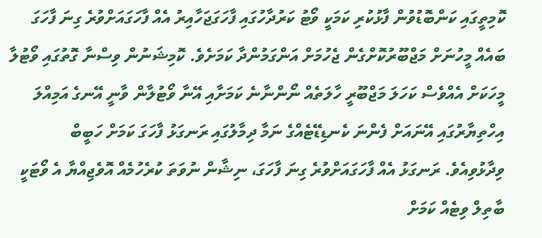ކޮމިތީގައި ކަންބޮޑުވުން ފާޅުކުރި ކަމަކީ ވޯޓު ކަރުދާހުގައި ފާހަގަޖަހާއިރު އެއް ފާހަގައަށްވުރެ ގިނަ ފާހަގަ ބައެއް މީހުނަށް މަޖްބޫރުކޮށްގެން ޖެހުމަށް އަންގަމުންދާ ކަމަށެވެ. ކޮމިޝަނުން ވިސްނާ ގޮތުގައި ވޯޓުލާ މީހަކަށް އެއްވެސް ކަހަލަ މަޖްބޫރީ ހާލަތެއް ނޯންނާނެ ކަމަށާއި އޭނާ ވޯޓުލާން ވާނީ އޭނގެ އަމިއްލަ އިހްތިޔާރުގައި އޭނައަށް ފެންނަ ކެނޑިޑޭޓެއްގެ ނަމާ ދިމާލުގައި ރަނގަޅު ފާހަގަ ކަމަށް ހަބީބް ވިދާޅުވިއެވެ. ރަނގަޅު އެއް ފާހަގައަށްވުރެ ގިނަ ފާހަގަ، ނިޝާން ނުވަތަ ކުރެހުމެއް އޮވެޖިއްޔާ އެ ވޯޓަކީ ބާތިލް ވިޓެއް ކަމަށް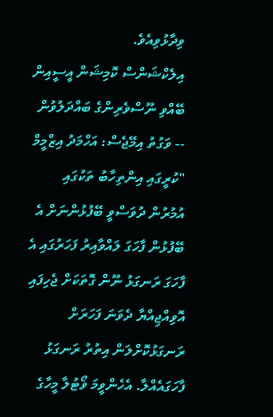ވިދާޅުވިއެވެ.
އިލެކްޝަންސް ކޮމިޝަން އީސީއިން ބޭއްވި ނޫސްވެރިންގެ ބައްދަލުވުން -- ވަގުތު އިމޭޖެސް: އަހްމަދު އިޒްމީމް
"ކުރީގައި އިންތިހާބު ތަކުގައި އުމުރުން ދުވަސްވީ ބޭފުޅުންނަށް އެ ބޭފުޅުން ފާހަގަ ލައްވާއިރު ފަހަރުގައި އެ ފާހަގަ ރަނގަޅު ނޫން ގޮތަކަށް ޖެހިފައި އޮވިއްޖިއްޔާ ދެވަނަ ފަހަރަށް ރަނގަޅުކޮށްލަން އިތުރު ރަނގަޅު ފާހަގައެއްލާ. އެހެންވީމަ ވޯޓުލާ މީހާގެ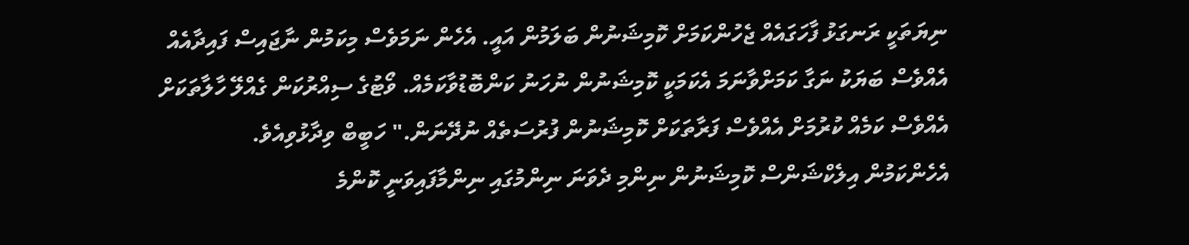ނިޔަތަކީ ރަނގަޅު ފާހަގައެއް ޖެހުންކަމަށް ކޮމިޝަނުން ބަލަމުން އައީ. އެހެން ނަމަވެސް މިކަމުން ނާޖައިސް ފައިދާއެއް އެއްވެސް ބަޔަކު ނަގާ ކަމަށްވާނަމަ އެކަމަކީ ކޮމިޝަނުން ނުހަނު ކަންބޮޑުވާކަމެއް. ވޯޓުގެ ސިއްރުކަން ގެއްލޭ ހާލާތަކަށް އެއްވެސް ކަމެއް ކުރުމަށް އެއްވެސް ފަރާތަކަށް ކޮމިޝަނުން ފުރުސަތެއް ނުދޭނަން." ހަބީބް ވިދާޅުވިއެވެ.
އެހެންކަމުން އިލެކްޝަންސް ކޮމިޝަނުން ނިންމި ދެވަނަ ނިންމުގައި ނިންމާފައިވަނީ ކޮންމެ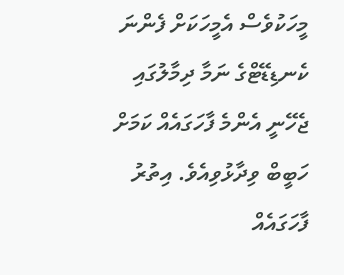މީހަކުވެސް އެމީހަކަށް ފެންނަ ކެނޑިޑޭޓްގެ ނަމާ ދިމާލުގައި ޖެހޭނީ އެންމެ ފާހަގައެއް ކަމަށް ހަބީބް ވިދާޅުވިއެވެ. އިތުރު ފާހަގައެއް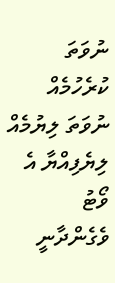ނުވަތަ ކުރެހުމެއް ނުވަތަ ލިޔުމެއް ލިޔެފިއްޔާ އެ ވޯޓު ވެގެންދާނީ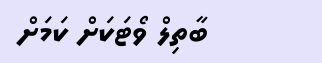ބާތިލް ވޯޓަކަށް ކަމަށް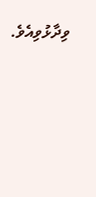ވިދާޅުވިއެވެ.